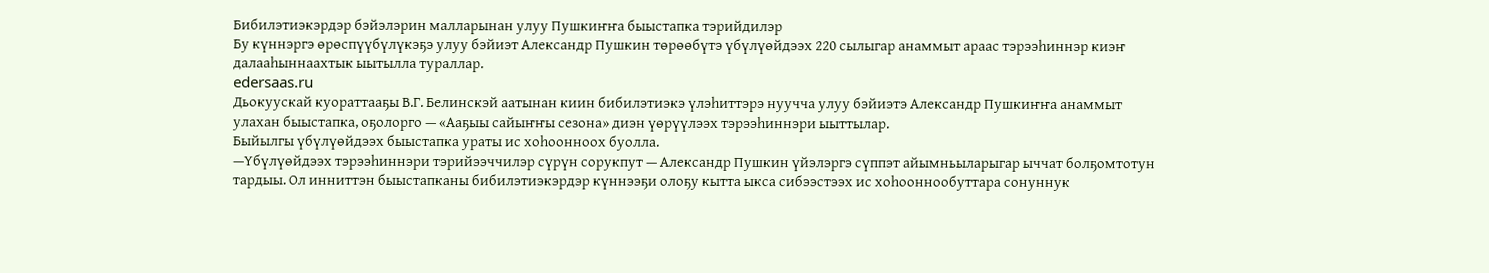Бибилэтиэкэрдэр бэйэлэрин малларынан улуу Пушкиҥҥа быыстапка тэрийдилэр
Бу күннэргэ өрөспүүбүлүкэҕэ улуу бэйиэт Александр Пушкин төрөөбүтэ үбүлүөйдээх 220 сылыгар анаммыт араас тэрээһиннэр киэҥ далааһыннаахтык ыытылла тураллар.
edersaas.ru
Дьокуускай куораттааҕы В.Г. Белинскэй аатынан киин бибилэтиэкэ үлэһиттэрэ нуучча улуу бэйиэтэ Александр Пушкиҥҥа анаммыт улахан быыстапка, оҕолорго — «Ааҕыы сайыҥҥы сезона» диэн үөрүүлээх тэрээһиннэри ыыттылар.
Быйылгы үбүлүөйдээх быыстапка ураты ис хоһоонноох буолла.
—Үбүлүөйдээх тэрээһиннэри тэрийээччилэр сүрүн сорукпут — Александр Пушкин үйэлэргэ сүппэт айымньыларыгар ыччат болҕомтотун тардыы. Ол инниттэн быыстапканы бибилэтиэкэрдэр күннээҕи олоҕу кытта ыкса сибээстээх ис хоһооннообуттара сонуннук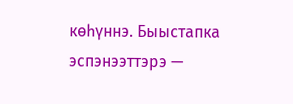көһүннэ. Быыстапка эспэнээттэрэ —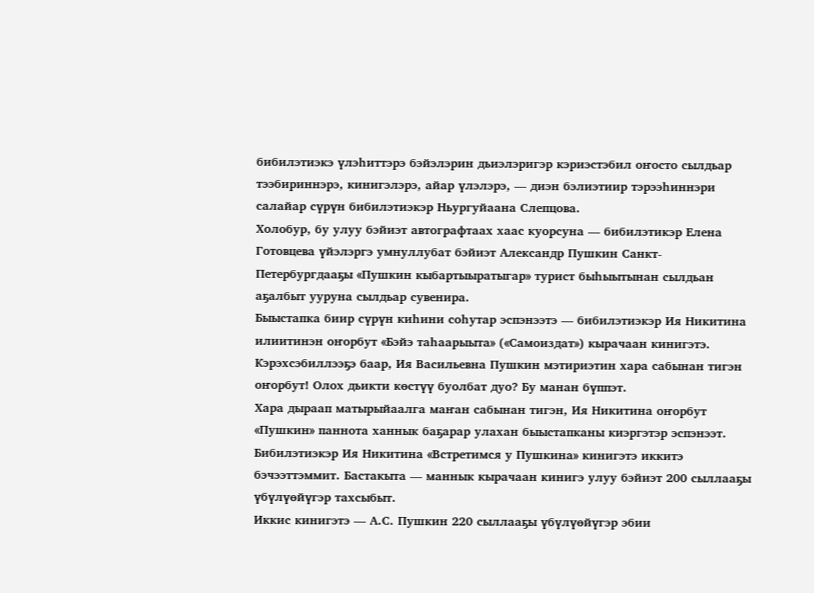бибилэтиэкэ үлэһиттэрэ бэйэлэрин дьиэлэригэр кэриэстэбил оҥосто сылдьар тээбириннэрэ, кинигэлэрэ, айар үлэлэрэ, — диэн бэлиэтиир тэрээһиннэри салайар сүрүн бибилэтиэкэр Ньургуйаана Слепцова.
Холобур, бу улуу бэйиэт автографтаах хаас куорсуна — бибилэтикэр Елена Готовцева үйэлэргэ умнуллубат бэйиэт Александр Пушкин Санкт-Петербургдааҕы «Пушкин кыбартыыратыгар» турист быһыытынан сылдьан аҕалбыт ууруна сылдьар сувенира.
Быыстапка биир сүрүн киһини соһутар эспэнээтэ — бибилэтиэкэр Ия Никитина илиитинэн оҥорбут «Бэйэ таһаарыыта» («Самоиздат») кырачаан кинигэтэ. Кэрэхсэбиллээҕэ баар, Ия Васильевна Пушкин мэтириэтин хара сабынан тигэн оҥорбут! Олох дьикти көстүү буолбат дуо? Бу манан бүппэт.
Хара дыраап матырыйаалга маҥан сабынан тигэн, Ия Никитина оҥорбут «Пушкин» паннота ханнык баҕарар улахан быыстапканы киэргэтэр эспэнээт.
Бибилэтиэкэр Ия Никитина «Встретимся у Пушкина» кинигэтэ иккитэ бэчээттэммит. Бастакыта — маннык кырачаан кинигэ улуу бэйиэт 200 сыллааҕы үбүлүөйүгэр тахсыбыт.
Иккис кинигэтэ — А.С. Пушкин 220 сыллааҕы үбүлүөйүгэр эбии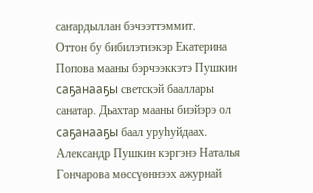саҥардыллан бэчээттэммит.
Оттон бу бибилэтиэкэр Екатерина Попова мааны бэрчээккэтэ Пушкин саҕанааҕы светскэй бааллары санатар. Дьахтар мааны биэйэрэ ол саҕанааҕы баал уруһуйдаах.
Александр Пушкин кэргэнэ Наталья Гончарова мөссүөннээх ажурнай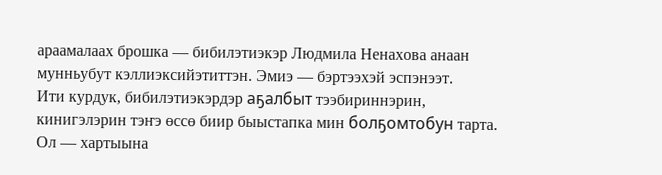араамалаах брошка — бибилэтиэкэр Людмила Ненахова анаан мунньубут кэллиэксийэтиттэн. Эмиэ — бэртээхэй эспэнээт.
Ити курдук, бибилэтиэкэрдэр аҕалбыт тээбириннэрин, кинигэлэрин тэҥэ өссө биир быыстапка мин болҕомтобун тарта. Ол — хартыына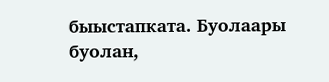быыстапката. Буолаары буолан,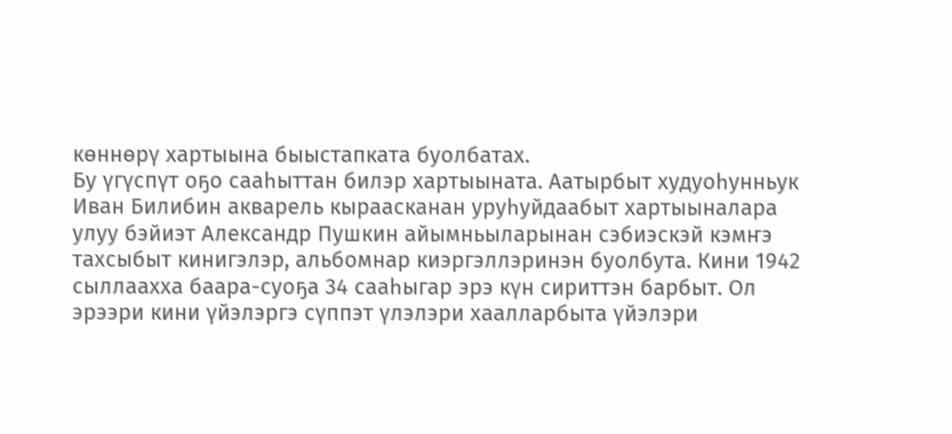көннөрү хартыына быыстапката буолбатах.
Бу үгүспүт оҕо сааһыттан билэр хартыыната. Аатырбыт худуоһунньук Иван Билибин акварель кыраасканан уруһуйдаабыт хартыыналара улуу бэйиэт Александр Пушкин айымньыларынан сэбиэскэй кэмҥэ тахсыбыт кинигэлэр, альбомнар киэргэллэринэн буолбута. Кини 1942 сыллаахха баара-суоҕа 34 сааһыгар эрэ күн сириттэн барбыт. Ол эрээри кини үйэлэргэ сүппэт үлэлэри хаалларбыта үйэлэри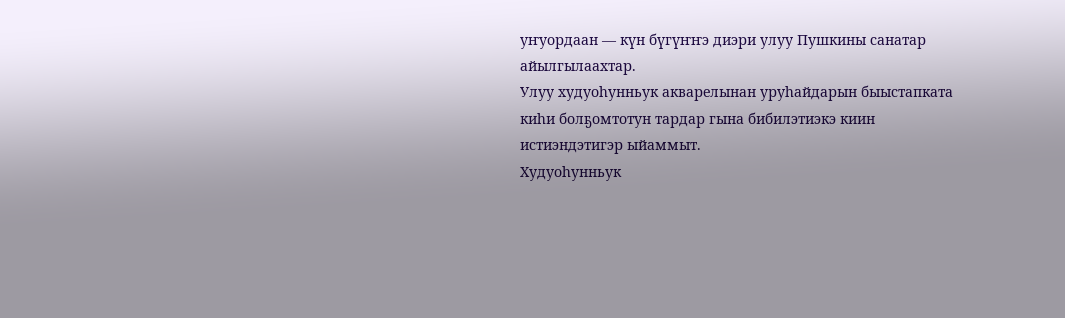уҥуордаан — күн бүгүҥҥэ диэри улуу Пушкины санатар айылгылаахтар.
Улуу худуоһунньук акварелынан уруһайдарын быыстапката киһи болҕомтотун тардар гына бибилэтиэкэ киин истиэндэтигэр ыйаммыт.
Худуоһунньук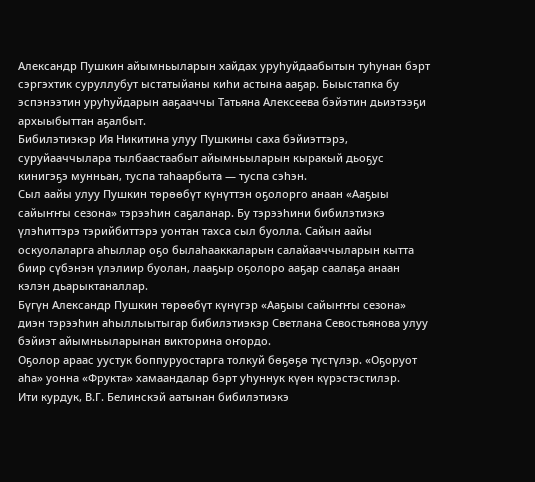Александр Пушкин айымньыларын хайдах уруһуйдаабытын туһунан бэрт сэргэхтик суруллубут ыстатыйаны киһи астына ааҕар. Быыстапка бу эспэнээтин уруһуйдарын ааҕааччы Татьяна Алексеева бэйэтин дьиэтээҕи архыыбыттан аҕалбыт.
Бибилэтиэкэр Ия Никитина улуу Пушкины саха бэйиэттэрэ, суруйааччылара тылбаастаабыт айымньыларын кыракый дьоҕус кинигэҕэ мунньан, туспа таһаарбыта — туспа сэһэн.
Сыл аайы улуу Пушкин төрөөбүт күнүттэн оҕолорго анаан «Ааҕыы сайыҥҥы сезона» тэрээһин саҕаланар. Бу тэрээһини бибилэтиэкэ үлэһиттэрэ тэрийбиттэрэ уонтан тахса сыл буолла. Сайын аайы оскуолаларга аһыллар оҕо былаһааккаларын салайааччыларын кытта биир сүбэнэн үлэлиир буолан, лааҕыр оҕолоро ааҕар саалаҕа анаан кэлэн дьарыктаналлар.
Бүгүн Александр Пушкин төрөөбүт күнүгэр «Ааҕыы сайыҥҥы сезона» диэн тэрээһин аһыллыытыгар бибилэтиэкэр Светлана Севостьянова улуу бэйиэт айымньыларынан викторина оҥордо.
Оҕолор араас уустук боппуруостарга толкуй бөҕөҕө түстүлэр. «Оҕоруот аһа» уонна «Фрукта» хамаандалар бэрт уһуннук күөн күрэстэстилэр.
Ити курдук, В.Г. Белинскэй аатынан бибилэтиэкэ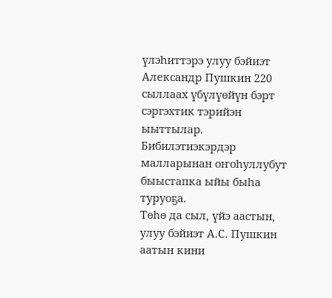үлэһиттэрэ улуу бэйиэт Александр Пушкин 220 сыллаах үбүлүөйүн бэрт сэргэхтик тэрийэн ыыттылар. Бибилэтиэкэрдэр малларынан оҥоһуллубут быыстапка ыйы быһа туруоҕа.
Төһө да сыл, үйэ аастын, улуу бэйиэт А.С. Пушкин аатын кини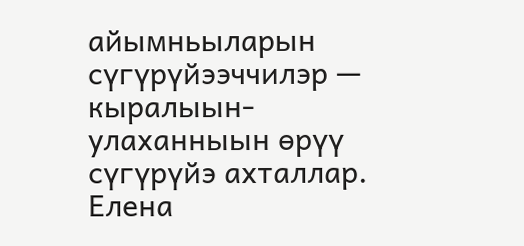айымньыларын сүгүрүйээччилэр — кыралыын-улаханныын өрүү сүгүрүйэ ахталлар.
Елена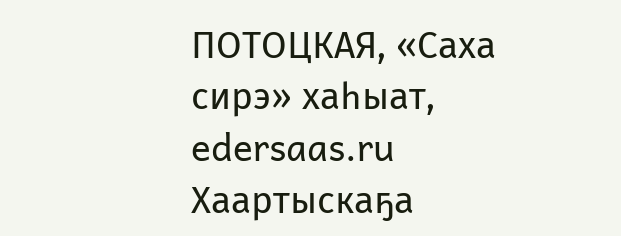ПОТОЦКАЯ, «Саха сирэ» хаһыат, edersaas.ru
Хаартыскаҕа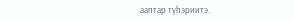ааптар түһэриитэ.